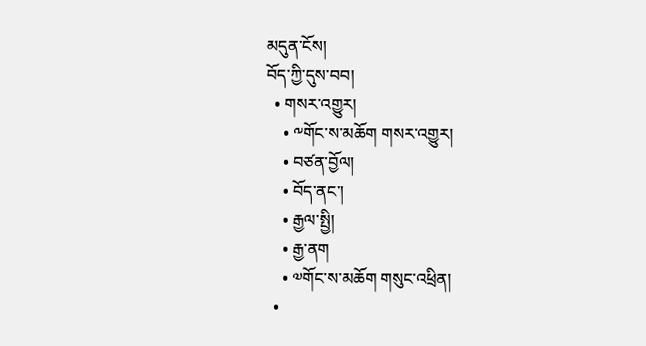མདུན་ངོས།
བོད་ཀྱི་དུས་བབ།
  • གསར་འགྱུར།
    • ༸གོང་ས་མཆོག གསར་འགྱུར།
    • བཙན་བྱོལ།
    • བོད་ནང་།
    • རྒྱལ་སྤྱི།
    • རྒྱ་ནག
    • ༧གོང་ས་མཆོག གསུང་འཕྲིན།
  •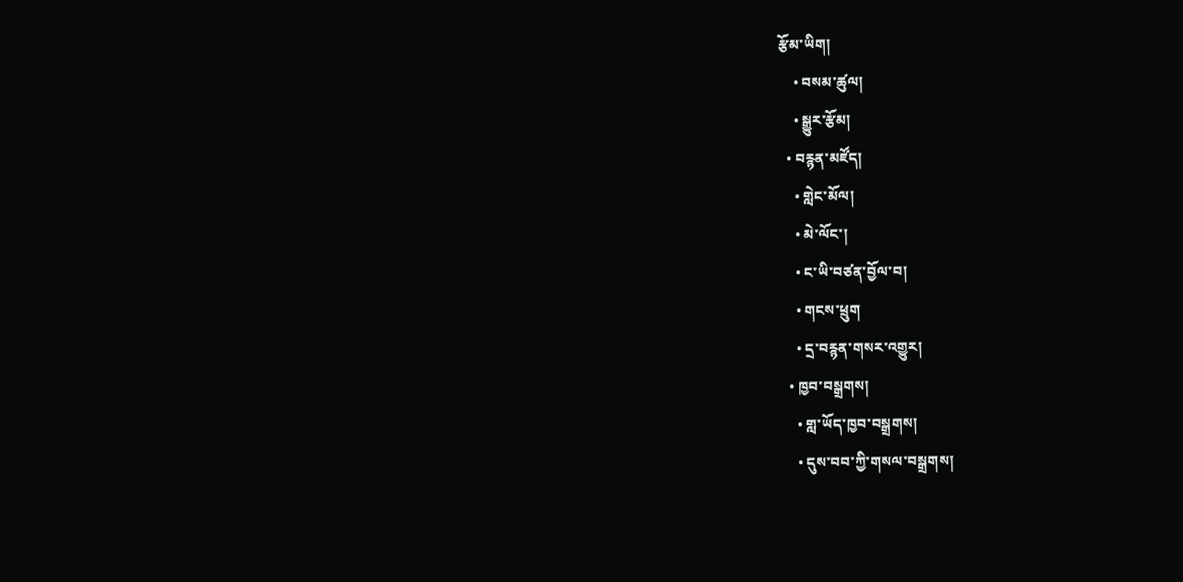རྩོམ་ཡིག།
    • བསམ་ཚུལ།
    • སྒྱུར་རྩོམ།
  • བརྙན་མཛོད།
    • གླེང་མོལ།
    • མེ་ལོང་།
    • ང་ཡི་བཙན་བྱོལ་བ།
    • གངས་ཕྲུག
    • དྲ་བརྙན་གསར་འགྱུར།
  • ཁྱབ་བསྒྲགས།
    • གླ་ཡོད་ཁྱབ་བསྒྲགས།
    • དུས་བབ་ཀྱི་གསལ་བསྒྲགས།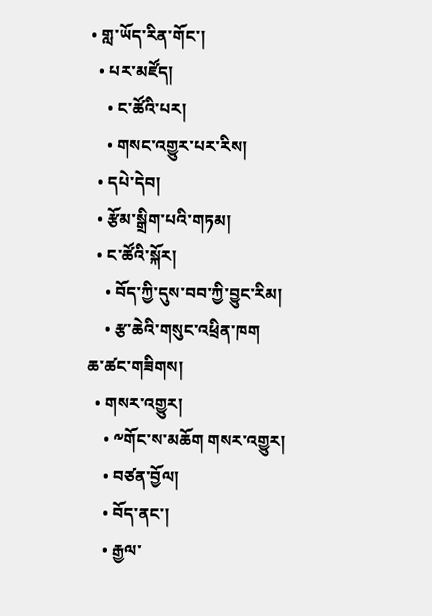• གླ་ཡོད་རིན་གོང་།
  • པར་མཛོད།
    • ང་ཚོའི་པར།
    • གསང་འགྱུར་པར་རིས།
  • དཔེ་དེབ།
  • རྩོམ་སྒྲིག་པའི་གཏམ།
  • ང་ཚོའི་སྐོར།
    • བོད་ཀྱི་དུས་བབ་ཀྱི་བྱུང་རིམ།
    • རྩ་ཆེའི་གསུང་འཕྲིན་ཁག
ཆ་ཚང་གཟིགས།
  • གསར་འགྱུར།
    • ༸གོང་ས་མཆོག གསར་འགྱུར།
    • བཙན་བྱོལ།
    • བོད་ནང་།
    • རྒྱལ་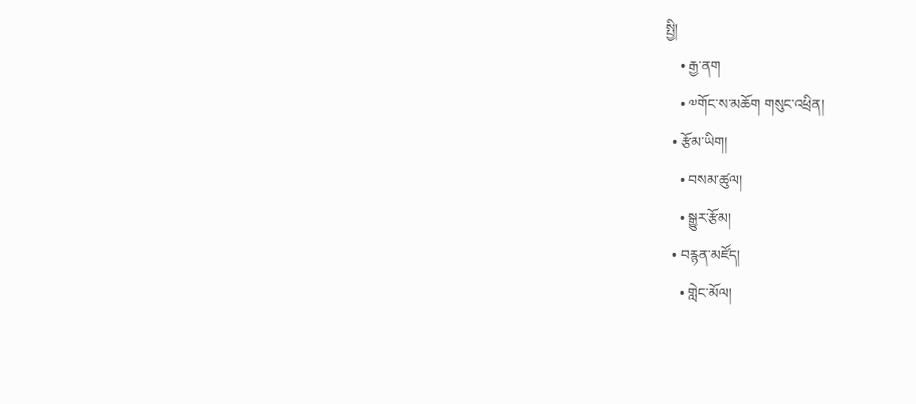སྤྱི།
    • རྒྱ་ནག
    • ༧གོང་ས་མཆོག གསུང་འཕྲིན།
  • རྩོམ་ཡིག།
    • བསམ་ཚུལ།
    • སྒྱུར་རྩོམ།
  • བརྙན་མཛོད།
    • གླེང་མོལ།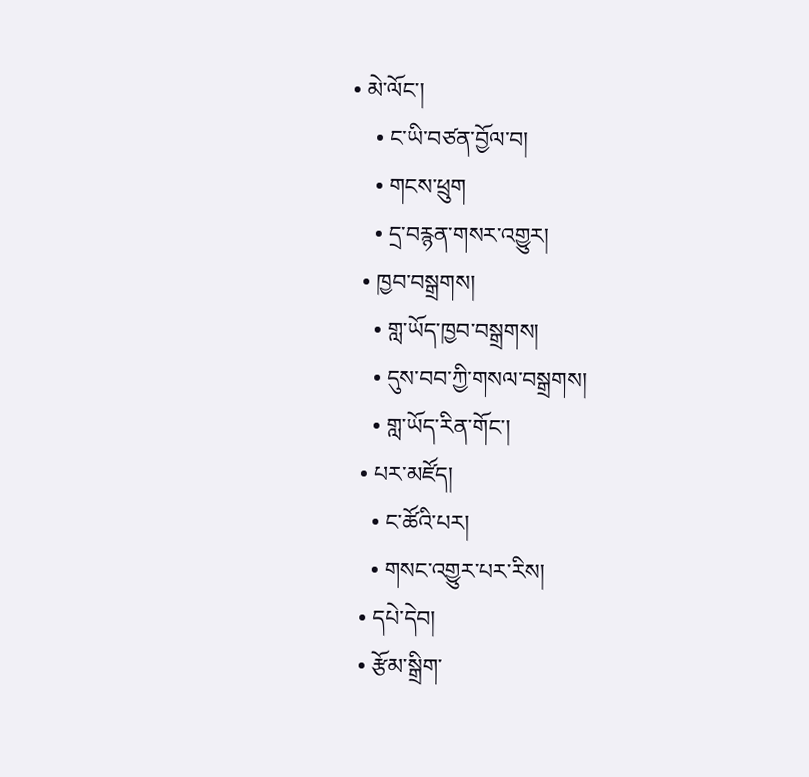• མེ་ལོང་།
    • ང་ཡི་བཙན་བྱོལ་བ།
    • གངས་ཕྲུག
    • དྲ་བརྙན་གསར་འགྱུར།
  • ཁྱབ་བསྒྲགས།
    • གླ་ཡོད་ཁྱབ་བསྒྲགས།
    • དུས་བབ་ཀྱི་གསལ་བསྒྲགས།
    • གླ་ཡོད་རིན་གོང་།
  • པར་མཛོད།
    • ང་ཚོའི་པར།
    • གསང་འགྱུར་པར་རིས།
  • དཔེ་དེབ།
  • རྩོམ་སྒྲིག་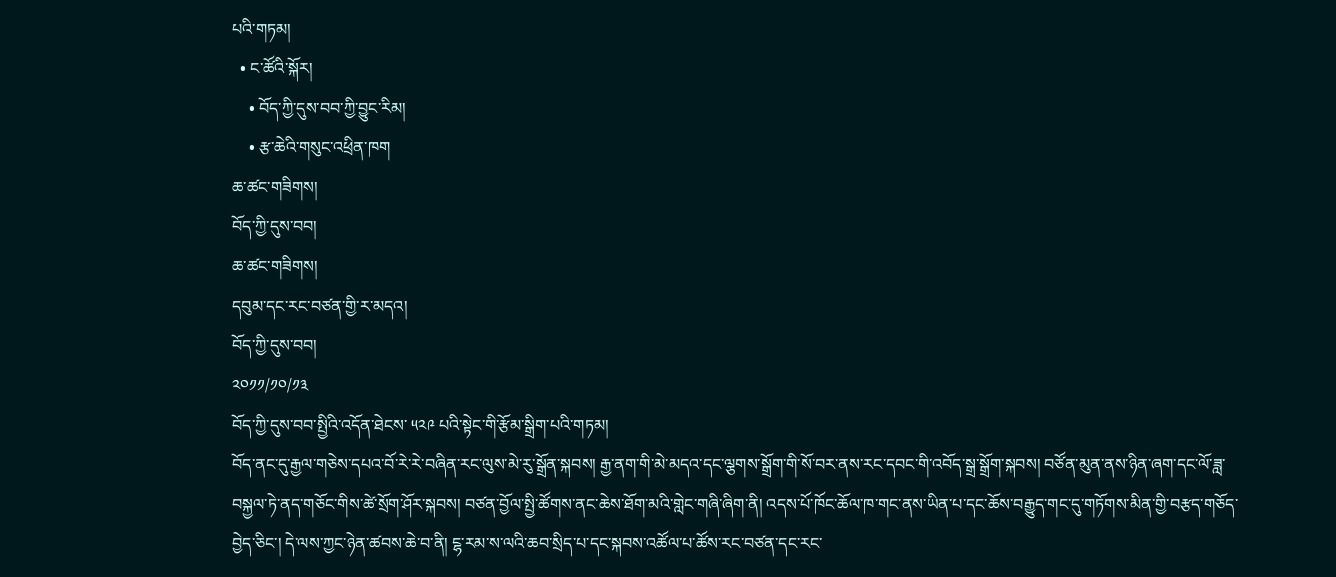པའི་གཏམ།
  • ང་ཚོའི་སྐོར།
    • བོད་ཀྱི་དུས་བབ་ཀྱི་བྱུང་རིམ།
    • རྩ་ཆེའི་གསུང་འཕྲིན་ཁག
ཆ་ཚང་གཟིགས།
བོད་ཀྱི་དུས་བབ།
ཆ་ཚང་གཟིགས།
དབུམ་དང་རང་བཙན་གྱི་ར་མདའ།
བོད་ཀྱི་དུས་བབ།
༢༠༡༡/༡༠/༡༣
བོད་ཀྱི་དུས་བབ་སྤྱིའི་འདོན་ཐེངས་ ༥༢༩ པའི་སྟེང་གི་རྩོམ་སྒྲིག་པའི་གཏམ།
བོད་ནང་དུ་རྒྱལ་གཅེས་དཔའ་བོ་རེ་རེ་བཞིན་རང་ལུས་མེ་རུ་སྒྲོན་སྐབས། རྒྱ་ནག་གི་མེ་མདའ་དང་ལྕགས་སྒྲོག་གི་སོ་བར་ནས་རང་དབང་གི་འབོད་སྒྲ་སྒྲོག་སྐབས། བཙོན་མུན་ནས་ཉིན་ཞག་དང་ལོ་ཟླ་བསྐྱལ་ཏེ་ནད་གཅོང་གིས་ཚེ་སྲོག་ཤོར་སྐབས། བཙན་བྱོལ་སྤྱི་ཚོགས་ནང་ཆེས་ཐོག་མའི་གླེང་གཞི་ཞིག་ནི། འདས་པོ་ཁོང་ཆོལ་ཁ་གང་ནས་ཡིན་པ་དང་ཆོས་བརྒྱུད་གང་དུ་གཏོགས་མིན་གྱི་བརྩད་གཅོད་བྱེད་ཅིང་། དེ་ལས་ཀྱང་ཉེན་ཚབས་ཆེ་བ་ནི། ངྷ་རམ་ས་ལའི་ཆབ་སྲིད་པ་དང་སྐབས་འཚོལ་པ་ཚོས་རང་བཙན་དང་རང་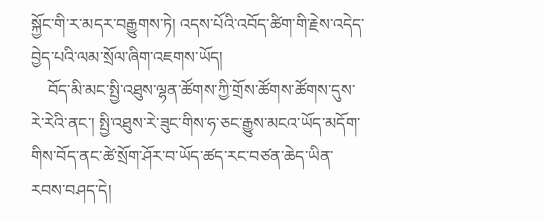སྐྱོང་གི་ར་མདར་བརྒྱུགས་ཏེ། འདས་པོའི་འབོད་ཚིག་གི་རྗེས་འདེད་བྱེད་པའི་ལམ་སྲོལ་ཞིག་འཇགས་ཡོད།
    བོད་མི་མང་སྤྱི་འཐུས་ལྷན་ཚོགས་ཀྱི་གྲོས་ཚོགས་ཚོགས་དུས་རེ་རེའི་ནང་། སྤྱི་འཐུས་རེ་ཟུང་གིས་ཧ་ཅང་རྒྱུས་མངའ་ཡོད་མདོག་གིས་བོད་ནང་ཚེ་སྲོག་ཤོར་བ་ཡོད་ཚད་རང་བཙན་ཆེད་ཡིན་རབས་བཤད་དེ།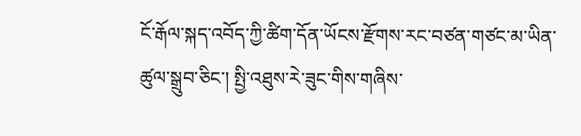ངོ་རྒོལ་སྐད་འབོད་ཀྱི་ཚིག་དོན་ཡོངས་རྫོགས་རང་བཙན་གཙང་མ་ཡིན་ཚུལ་སྒྲུབ་ཅིང་། སྤྱི་འཐུས་རེ་ཟུང་གིས་གཞིས་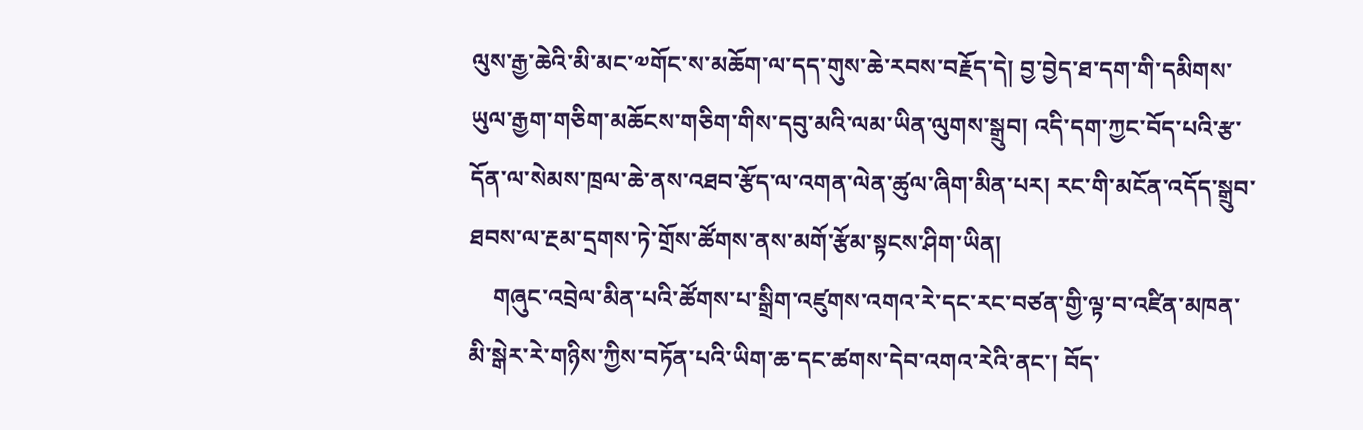ལུས་རྒྱ་ཆེའི་མི་མང་༧གོང་ས་མཆོག་ལ་དད་གུས་ཆེ་རབས་བརྗོད་དེ། བྱ་བྱེད་ཐ་དག་གི་དམིགས་ཡུལ་རྒྱག་གཅིག་མཆོངས་གཅིག་གིས་དབུ་མའི་ལམ་ཡིན་ལུགས་སྒྲུབ། འདི་དག་ཀྱང་བོད་པའི་རྩ་དོན་ལ་སེམས་ཁྲལ་ཆེ་ནས་འཐབ་རྩོད་ལ་འགན་ལེན་ཚུལ་ཞིག་མིན་པར། རང་གི་མངོན་འདོད་སྒྲུབ་ཐབས་ལ་རྔམ་དྲགས་ཏེ་གྲོས་ཚོགས་ནས་མགོ་རྩོམ་སྟངས་ཤིག་ཡིན།
    གཞུང་འབྲེལ་མིན་པའི་ཚོགས་པ་སྒྲིག་འཛུགས་འགའ་རེ་དང་རང་བཙན་གྱི་ལྟ་བ་འཛིན་མཁན་མི་སྒེར་རེ་གཉིས་ཀྱིས་བཏོན་པའི་ཡིག་ཆ་དང་ཚགས་དེབ་འགའ་རེའི་ནང་། བོད་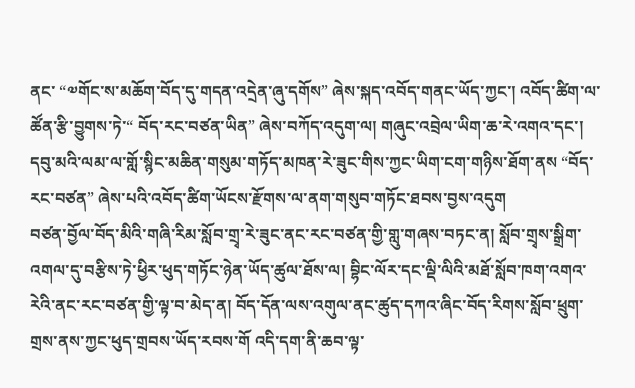ནང་ “༧གོང་ས་མཆོག་བོད་དུ་གདན་འདྲེན་ཞུ་དགོས” ཞེས་སྐད་འབོད་གནང་ཡོད་ཀྱང་། འབོད་ཚིག་ལ་ཚོན་རྩི་བྱུགས་ཏེ་“ བོད་རང་བཙན་ཡིན” ཞེས་བཀོད་འདུག་ལ། གཞུང་འབྲེལ་ཡིག་ཆ་རེ་འགའ་དང་། དབུ་མའི་ལམ་ལ་གློ་སྙིང་མཆིན་གསུམ་གཏོད་མཁན་རེ་ཟུང་གིས་ཀྱང་ཡིག་ངག་གཉིས་ཐོག་ནས “བོད་རང་བཙན” ཞེས་པའི་འབོད་ཚིག་ཡོངས་རྫོགས་ལ་ནག་གསུབ་གཏོང་ཐབས་བྱས་འདུག
བཙན་བྱོལ་བོད་མིའི་གཞི་རིམ་སློབ་གྲྭ་རེ་ཟུང་ནང་རང་བཙན་གྱི་གླུ་གཞས་བཏང་ན། སློབ་གྲྭས་སྒྲིག་འགལ་དུ་བརྩིས་ཏེ་ཕྱིར་ཕུད་གཏོང་ཉེན་ཡོད་ཚུལ་ཐོས་ལ། བྷིང་ལོར་དང་ལྡི་ལིའི་མཐོ་སློབ་ཁག་འགའ་རེའི་ནང་རང་བཙན་གྱི་ལྟ་བ་མེད་ན། བོད་དོན་ལས་འགུལ་ནང་ཚུད་དཀའ་ཞིང་བོད་རིགས་སློབ་ཕྲུག་གྲས་ནས་ཀྱང་ཕུད་གྲབས་ཡོད་རབས་གོ འདི་དག་ནི་ཆབ་ལྟ་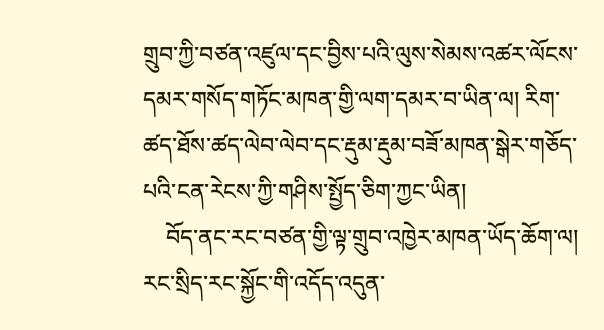གྲུབ་ཀྱི་བཙན་འཛུལ་དང་བྱིས་པའི་ལུས་སེམས་འཚར་ལོངས་དམར་གསོད་གཏོང་མཁན་གྱི་ལག་དམར་བ་ཡིན་ལ། རིག་ཚད་ཐོས་ཚད་ལེབ་ལེབ་དང་རྡུམ་རྡུམ་བཟོ་མཁན་སྒེར་གཅོད་པའི་ངན་རེངས་ཀྱི་གཤིས་སྤྱོད་ཅིག་ཀྱང་ཡིན།
    བོད་ནང་རང་བཙན་གྱི་ལྟ་གྲུབ་འཁྱེར་མཁན་ཡོད་ཆོག་ལ། རང་སྲིད་རང་སྐྱོང་གི་འདོད་འདུན་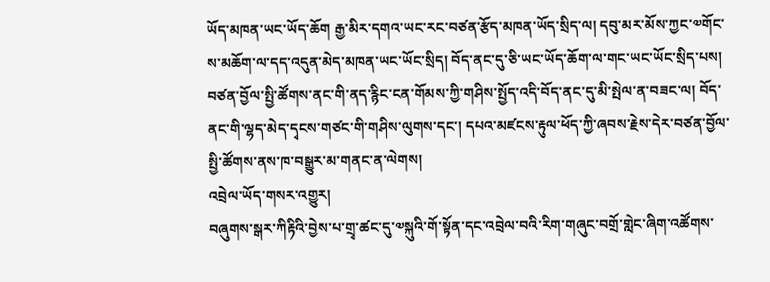ཡོད་མཁན་ཡང་ཡོད་ཆོག རྒྱ་མིར་དགའ་ཡང་རང་བཙན་རྩོད་མཁན་ཡོད་སྲིད་ལ། དབུ་མར་མོས་ཀྱང་༧གོང་ས་མཆོག་ལ་དད་འདུན་མེད་མཁན་ཡང་ཡོང་སྲིད། བོད་ནང་དུ་ཅི་ཡང་ཡོད་ཆོག་ལ་གང་ཡང་ཡོང་སྲིད་པས། བཙན་བྱོལ་སྤྱི་ཚོགས་ནང་གི་ནད་རྙིང་ངན་གོམས་ཀྱི་གཤིས་སྤྱོད་འདི་བོད་ནང་དུ་མི་སྤེལ་ན་བཟང་ལ། བོད་ནང་གི་ལྷད་མེད་དྭངས་གཙང་གི་གཤིས་ལུགས་དང་། དཔའ་མཛངས་རྟུལ་ཕོད་ཀྱི་ཞབས་རྗེས་དེར་བཙན་བྱོལ་སྤྱི་ཚོགས་ནས་ཁ་བསྒྱུར་མ་གནང་ན་ལེགས།
འབྲེལ་ཡོད་གསར་འགྱུར།
བཞུགས་སྒར་ཀིརྟིའི་བྱེས་པ་གྲྭ་ཚང་དུ་༧སྐུའི་གོ་སྟོན་དང་འབྲེལ་བའི་རིག་གཞུང་བགྲོ་གླེང་ཞིག་འཚོགས་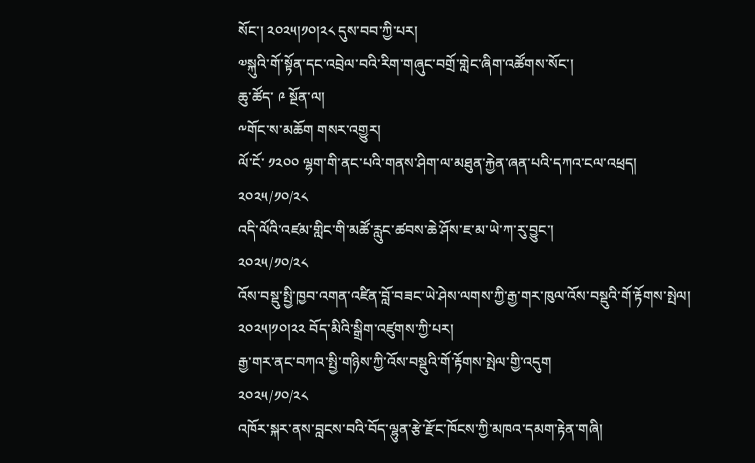སོང་། ༢༠༢༥།༡༠།༢༨ དུས་བབ་ཀྱི་པར།
༧སྐུའི་གོ་སྟོན་དང་འབྲེལ་བའི་རིག་གཞུང་བགྲོ་གླེང་ཞིག་འཚོགས་སོང་།
ཆུ་ཚོད་ ༩ སྔོན་ལ།
༸གོང་ས་མཆོག གསར་འགྱུར།
ལོ་ངོ་ ༡༢༠༠ ལྷག་གི་ནང་པའི་གནས་ཤིག་ལ་མཐུན་རྐྱེན་ཞན་པའི་དཀའ་ངལ་འཕྲད།
༢༠༢༥/༡༠/༢༨
འདི་ལོའི་འཛམ་གླིང་གི་མཚོ་རླུང་ཚབས་ཆེ་ཤོས་ཇ་མ་ཡེ་ཀ་རུ་བྱུང་།
༢༠༢༥/༡༠/༢༨
འོས་བསྡུ་སྤྱི་ཁྱབ་འགན་འཛིན་བློ་བཟང་ཡེ་ཤེས་ལགས་ཀྱི་རྒྱ་གར་ཁུལ་འོས་བསྡུའི་གོ་རྟོགས་སྤེལ། ༢༠༢༥།༡༠།༢༢ བོད་མིའི་སྒྲིག་འཛུགས་ཀྱི་པར།
རྒྱ་གར་ནང་བཀའ་སྤྱི་གཉིས་ཀྱི་འོས་བསྡུའི་གོ་རྟོགས་སྤེལ་གྱི་འདུག
༢༠༢༥/༡༠/༢༨
འཁོར་སྐར་ནས་བླངས་བའི་བོད་ལྷུན་རྩེ་རྫོང་ཁོངས་ཀྱི་མཁའ་དམག་རྟེན་གཞི།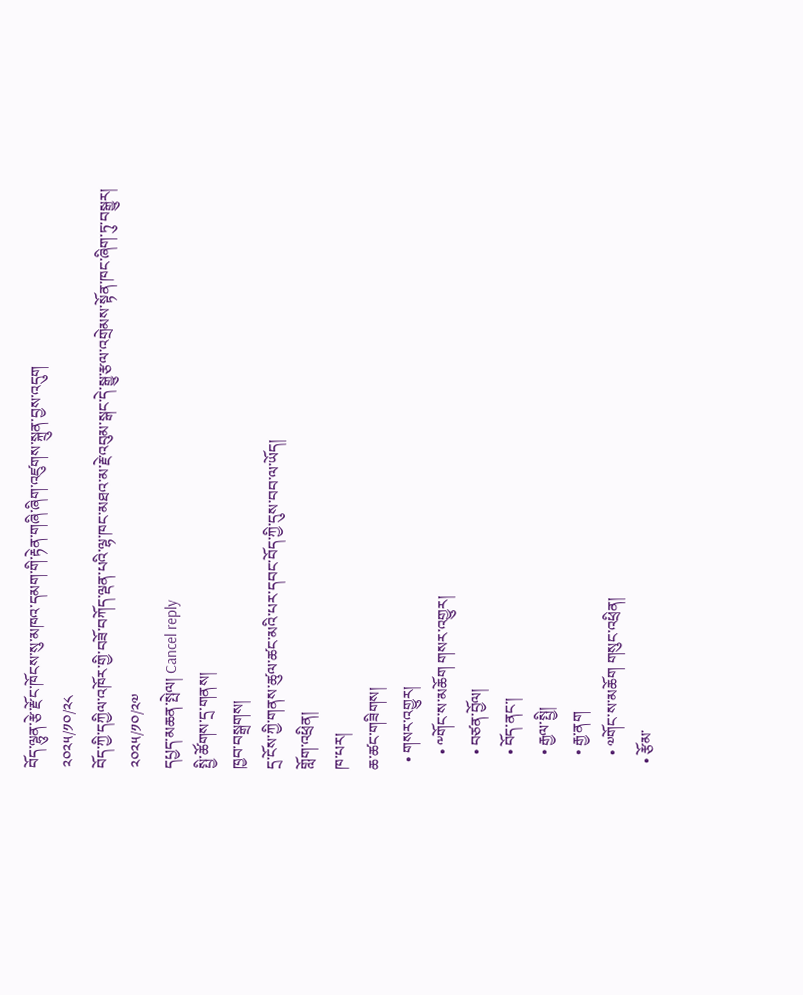བོད་ལྷུན་རྩེ་རྫོང་ཁོངས་སུ་མཁའ་དམག་གི་རྟེན་གཞི་ཞིག་འཛུགས་སྐྲུན་བྱས་འདུག
༢༠༢༥/༡༠/༢༨
བོད་ཀྱི་དཀྱིལ་འཁོར་གྱི་བཟོ་བཀོད་ལྡན་པའི་ལྷ་ཁང་མཐའ་མ་རྗེ་འབུམ་སྒང་དེ་སྒྱུ་རྩལ་འགྲེམས་སྟོན་ཁང་ཞིག་ཏུ་བསྒྱུར།
༢༠༢༥/༡༠/༢༧
དཔྱད་མཆན་སྤེལ། Cancel reply
སྤྱི་ཚོགས་དྲ་གནས།
ཁྱབ་བསྒྲགས།
དྲ་ངོས་ཀྱི་གནས་ཚུལ་ཚང་མའི་པར་དབང་བོད་ཀྱི་དུས་བབ་ལ་ཡོད།
གློག་འཕྲིན།
ཁ་པར།
ཆ་ཚང་གཟིགས།
  • གསར་འགྱུར།
    • ༸གོང་ས་མཆོག གསར་འགྱུར།
    • བཙན་བྱོལ།
    • བོད་ནང་།
    • རྒྱལ་སྤྱི།
    • རྒྱ་ནག
    • ༧གོང་ས་མཆོག གསུང་འཕྲིན།
  • རྩོམ་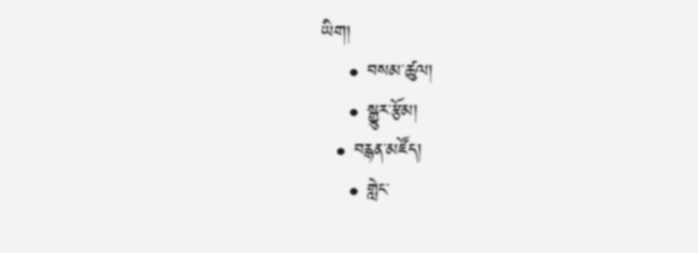ཡིག།
    • བསམ་ཚུལ།
    • སྒྱུར་རྩོམ།
  • བརྙན་མཛོད།
    • གླེང་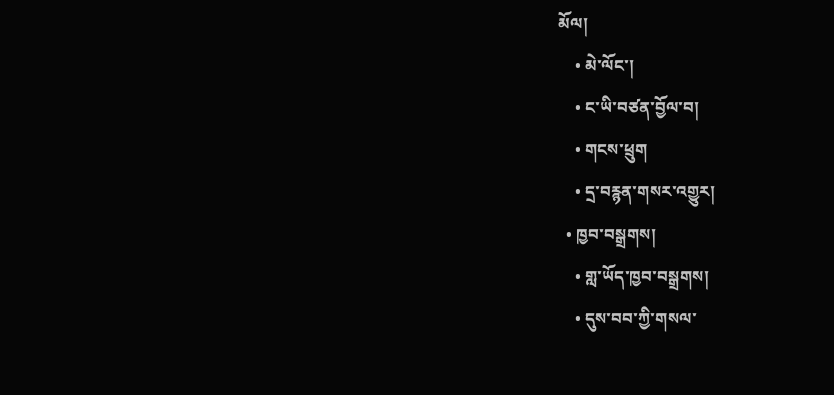མོལ།
    • མེ་ལོང་།
    • ང་ཡི་བཙན་བྱོལ་བ།
    • གངས་ཕྲུག
    • དྲ་བརྙན་གསར་འགྱུར།
  • ཁྱབ་བསྒྲགས།
    • གླ་ཡོད་ཁྱབ་བསྒྲགས།
    • དུས་བབ་ཀྱི་གསལ་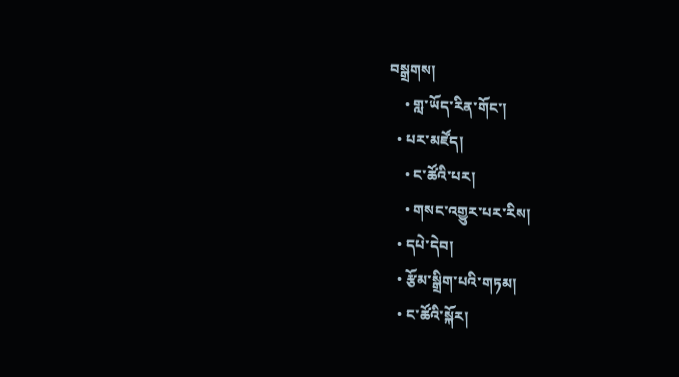བསྒྲགས།
    • གླ་ཡོད་རིན་གོང་།
  • པར་མཛོད།
    • ང་ཚོའི་པར།
    • གསང་འགྱུར་པར་རིས།
  • དཔེ་དེབ།
  • རྩོམ་སྒྲིག་པའི་གཏམ།
  • ང་ཚོའི་སྐོར།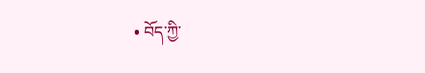• བོད་ཀྱི་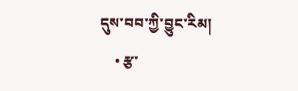དུས་བབ་ཀྱི་བྱུང་རིམ།
    • རྩ་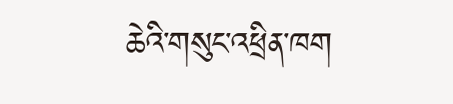ཆེའི་གསུང་འཕྲིན་ཁག